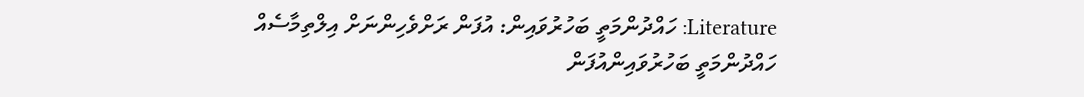Literature: ހައްދުންމަތީ ބަހުރުވައިން: އުފަން ރަށްވެހިންނަށް އިލްތިމާސެއް
ހައްދުންމަތީ ބަހުރުވައިންއުފަން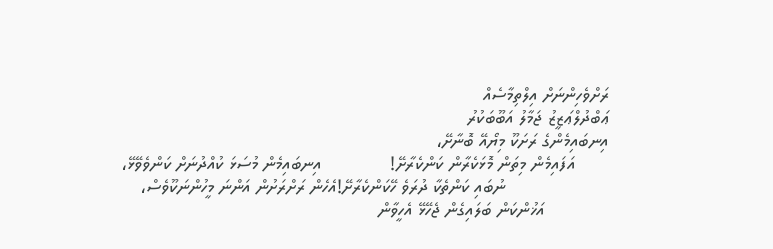ރަށްވެހިންނަށް އިލްތިމާސެއް
ޢަބްދުލްޢަޒީޒު ޖަމާލު އަބޫބަކުރު
އިނބައިމެންގެ ރަށަކޫ މިޔޯއޭ ބޮނާށޭ،
       އަފައިމެން މިތަން މޮޅަކެރާން ކަންކެރާށޭ!              އިނބައިމެން މުސަޅަ ކުއްދުނަށް ކަންވެވޭޅޭ،
                     ނުބައި ކަންތެކާ ދުރަވެ ހޭކަންކެރާށޭ!އެހެން ރަށްރަށުން އަންނަ މީހުންނަކޫވެސް،
             އަޚުންކަން ބަލައިގެން ޖެހޭޅޭ އެހީވާން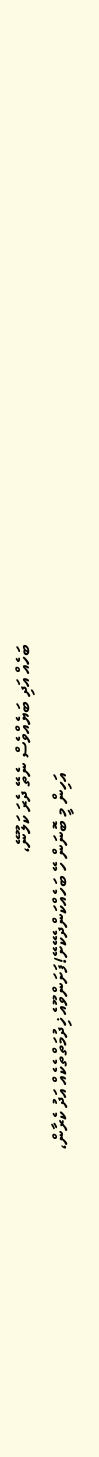ބަހެއް އަދި ބަޔެއްވެސް ނެތޭ ދެރަ ކަލޫނޭ،
                               އަހިން މީ ބޮނަން ހޭ ބަހެއްކަންދެކޭށޭ!ފަށަންވޫއެ ޚިދުމަތްތެކެއް އަދު ކެރާން،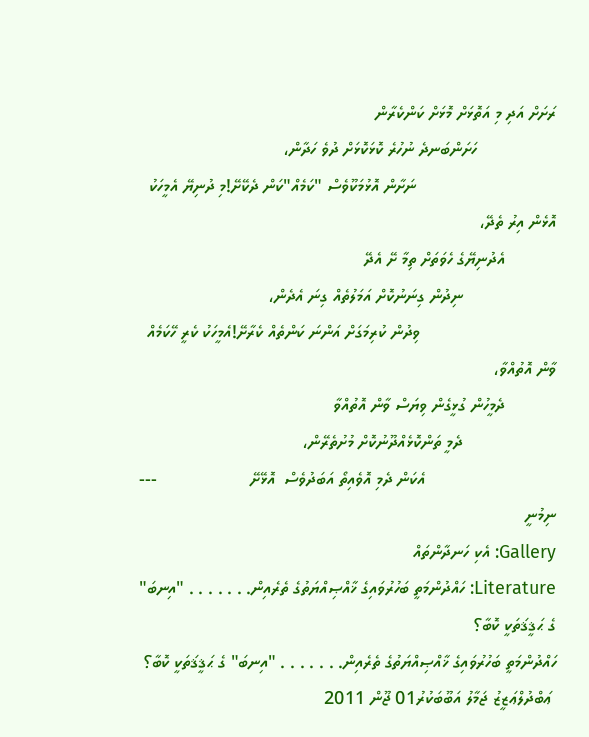ރަށަށް އަދި މި އަތޮޅަށް މޮޅަށް ކަންކެރާން
                 ހަށަންބަނދެ ނުހުރެ ކޮޅަކޮޅަށް ދުވެ ހަދާން،
                              ނަށާން އޮޅުމަކޫވެސް "ކަމެއް"ކަން ދެކޭށޭ!މި ދުނިޔޭ އެމީހަކު އޮޅެން އިރު ތެދޭ،
           އެދުނިޔޭގެ ހެވަތަށް ތިމާ ށޭ އެދޭ
                    ނިދުން ގިނަނުކޮށް އަމަލުތެއް ގިނަ އެދެން،
                             ވިދުން ކުރިމަގަށް އަންނަ ކަންތެއް ކެރާށޭ!އެމީހަކު ކެރީ ހޭކަމެއް ވާން އޮތުއްވާ،
           ދެމީހުން ގުޅީގެން ވިޔަސް ވާން އޮތުއްވާ
                    ދެމީ ތަންކޮޅެއްދޫނުކޮށް މުށުތެރޭން،
                            އެކަން ދެމި އޮވެއިތޯ އަބަދުވެސް  އޮޅޭށޭ                    ---                       ނިމުނީ
Gallery: އެކި ހަނދާންތައް
Literature: ހައްދުންމަތީ ބަހުރުވައިގެ ޚާއްޞިއްޔަތުގެ ތެރެއިން. . . . . . . "އިނބަ" ގެ ޙަޤީޤަތަކީ ކޮބާ؟
ހައްދުންމަތީ ބަހުރުވައިގެ ޚާއްޞިއްޔަތުގެ ތެރެއިން. . . . . . . "އިނބަ" ގެ ޙަޤީޤަތަކީ ކޮބާ؟
 ޢަބްދުލްޢަޒީޒު ޖަމާލު އަބޫބަކުރު01 ޖޫން 2011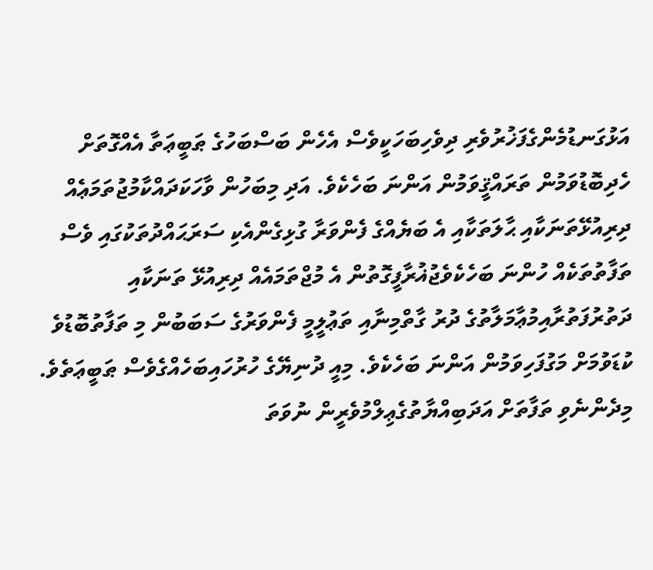އަޅުގަނޑުމެންގެފަޚުރުވެރި ދިވެހިބަހަކީވެސް އެހެން ބަސްބަހުގެ ޠަބީޢަތާ އެއްގޮތަށް ހެދިބޮޑުވަމުން ތަރައްޤީވަމުން އަންނަ ބަހެކެވެ. އަދި މިބަހުން ވާހަކަދައްކާމުޖުތަމަޢެއް ދިރިއުޅޭތަނަކާއި ޙާލަތަކާއި އެ ބަޔެއްގެ ފެންވަރާ ގުޅިގެންއެކި ސަރަޙައްދުތަކުގައި ވެސް ތަފާތުތަކެއް ހުންނަ ބަހެކެވެޖުޣުރާފީގޮތުން އެ މުޖްތަމައެއް ދިރިއުޅޭ ތަނަކާއި ދަތުރުފަތުރާއިމުޢާމަލާތުގެ ދުރު ގާތްމިނާއި ތަޢުލީމީ ފެންވަރުގެ ސަބަބުން މި ތަފާތުބޮޑުވެ ކުޑަވުމަށް މަގުފަހިވަމުން އަންނަ ބަހެކެވެ. މިއީ ދުނިޔޭގެ ހުރުހައިބަހެއްގެވެސް ޠަބީޢަތެވެ. މިދެންނެވި ތަފާތަށް އަދަބިއްޔާތުގެޢިލްމުވެރީން ނުވަތަ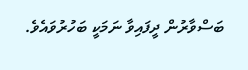ބަސްވާރުން ދީފައިވާ ނަމަކީ ބަހުރުވައެވެ.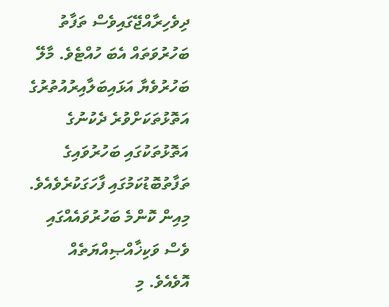ދިވެހިރާއްޖޭގައިވެސް ތަފާތު ބަހުރުވަތައް އެބަ ހުއްޓެވެ. މާލޭ ބަހުރުވެޔާ އަޅައިބަލާއިރުއުތުރުގެ އަތޮޅުތަކަށްވުރެ ދެކުނުގެ އަތޮޅުތަކުގައި ބަހުރުވައިގެ ތަފާތުބޮޑުކަމުގައި ފާހަގަކުރެވެއެވެ. މިއިން ކޮންމެ ބަހުރުވައެއްގައި ވެސް ވަކިޚާއްޞިއްޔަތެއް އޮވެއެވެ. މި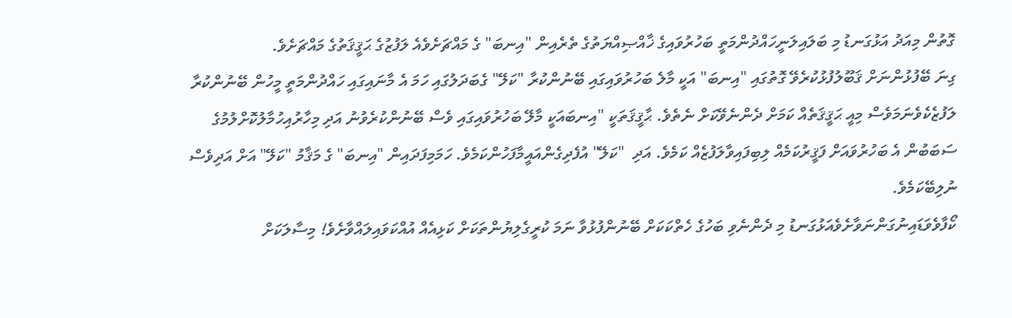ގޮތުން މިއަދު އަޅުގަނޑު މި ބަލައިލަނީހައްދުންމަތީ ބަހުރުވައިގެ ޚާއްޞިއްޔަތުގެ ތެރެއިން "އިނބަ" ގެ މައްޗަށެވެއެ ލަފުޒުގެ ޙަޤީޤަތުގެ މައްޗަށެވެ.
ގިނަ ބޭފުޅުންނަށް ޤަބޫލުފުޅުކުރެވޭ ގޮތުގައި "އިނބަ" އަކީ މާލެ ބަހުރުވައިގައި ބޭނުންކުރާ "ކަލޭ" ގެބަދަލުގައި ހަމަ އެ މާނައިގައި ހައްދުންމަތީ މީހުން ބޭނުންކުރާ ލަފުޒެކެވެނަމަވެސް މިއީ ޙަޤީޤަތެއް ކަމަށް ދެންނެވޭކަށް ނެތެވެ. ޙާޤީޤަތަކީ "އިނބައަކީ މާލޭ ބަހުރުވައިގައި ވެސް ބޭނުންކުރެވުނު އަދި މިހާރުއިހުމާލުކޮށްލުމުގެ ސަބަބުން އެ ބަހުރުވައަށް ފަޤީރުކަމެއް ލިބިފައިވާލަފުޒެއް ކަމެވެ. އަދި  "ކަލޭ" އުފެދިގެންއައީމާފަހުންކަމެވެ. ހަމަމިފަދައިން "އިނބަ" ގެ މަޤާމު "ކަލޭ" އަށް އަދިވެސް ނުލިބޭކަމެވެ.
ކޯފާވެވަޑައިނުގަންނަވާށެވެއަޅުގަނޑު މި ދެންނެވި ބަހުގެ ހެތްކަކަށް ބޭނުންފުޅުވާ ނަމަ ކުރީގެލިޔުންތަކަށް ކަޅިއެއް އުއްކަވައިލައްވާށެވެ! މިސާލަކަށް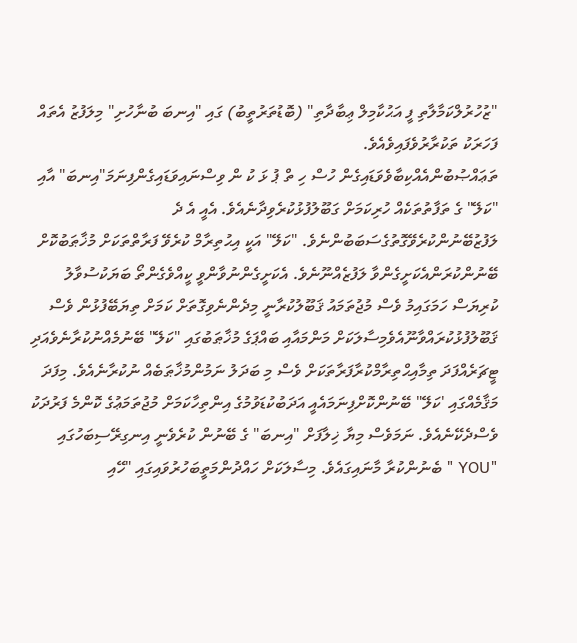"ޒުހުރުލްކަމާލާތި ފީ އަޙުކާމިލް ޢިބާދާތި" (ބޮޑުތަރުތީބު) ގައި "އިނބަ ބުނާހުށި" މިލަފުޒު އެތައް ފަހަރަކު ތަކުރާރުވެފައިވެއެވެ.
ތަޢައްޞުބުންއެއްކިބާވެވަޑައިގެން ހުސް ހި ތް ޕު ޅަ ކު ން ވިސްނައިވަޑައިގެންފިނަމަ"އިނބަ" އާއި "ކަލޭ" ގެ ތަފާތުތަކެއް ހުރިކަމަށް ގަބޫލުފުޅުކުރެވިދާނެއެވެ. އެއީ އެ ދެ ލަފުޒުބޭނުންކުރެވޭގޮތުގެސަބަބުންނެވެ. "ކަލޭ" އަކީ އިޙުތިރާމް ކުރެވޭ ފަރާތްތަކަށް މުޚާޠަބުކޮށް ބޭނުންކުރަންއެކަށީގެންވާ ލަފުޒެއްނޫނެވެ. އެކަށީގެންނުވާންވީ ކީއްވެގެންތޯ ބަޔަކުސުވާލު ކުރިޔަސް ހަމަގައިމު ވެސް މުޖުތަމައު ޤަބޫލުކުރާނީ މިދެންނެވިގޮތަށް ކަމަށް ތިޔަބޭފުޅުން ވެސް ޤަބޫލުފުޅުކުރައްވާނޫއެވެމިސާލަކަށް މަންމައާއި ބައްޕަގެ މުޚާޠަބުގައި "ކަލޭ" ބޭނުމެއްނުކުރާނެވެއަދި ޓީޗަރެއްފަދަ ތިމާއިޙްތިރާމްކުރާފަރާތަކަށް ވެސް މި ބަދަލު ނަމުންމުޚާޠަބެއް ނުކުރާނެއެވެ. މިފަދަ މަޤާމެއްގައި 'ކަލޭ" ބޭނުންކޮށްފިނަމައެއީ އަދަބުކުޑަވުމުގެ އިންތިހާކަމަށް މުޖުތަމަޢުގެ ކޮންމެ ފަރުދަކު ވެސްދެކޭނެއެވެ. ނަމަވެސް މިޔާ ޚިލާފަށް "އިނބަ" ގެ ބޭނުން ކުރެވެނީ އިނގިރޭސިބަހުގައި "YOU " ބެނުންކުރާ މާނައިގައެވެ. މިސާލަކަށް ހައްދުންމަތީބަހުރުވައިގައި "ހޭއި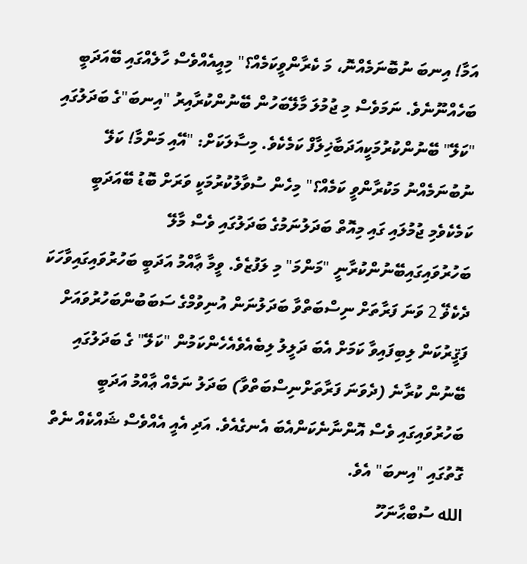އަމާ! އިނބަ ނުބޮނަމެއްނޮ، މަ ކެރާންވީކަމެއް؟" މިއީއެއްވެސް ހާލެއްގައި ބޭއަދަބީ ބަހެއްނޫނެވެ. ނަމަވެސް މި ޖުމުލަ މާލޭބަހުން ބޭނުންކުރާއިރު "އިނބަ"ގެ ބަދަލުގައި "ކަލޭ" ބޭނުންކުރުމަކީއަދަބާޚިލާފް ކަމެކެވެ. މިސާލަކަށް: "އޭއި މަންމާ! ކަލޭ ނުބުނަމެއްނު މަކުރާންވީ ކަމެއް؟" މިހެން ސުވާލުކުރުމަކީ ވަރަށް ބޮޑު ބޭއަދަބީ ކަމެކެވެމި ޖުމުލައި ގައި މިއޮތް ބަދަލުނަމުގެ ބަދަލުގައި ވެސް މާލޭ ބަހުރުވައިގައިބޭނުންކުރާނީ "މަންމަ" މި ލަފުޒެވެ. ވީމާ ޢާއްމު އަދަބީ ބަހުރުވައިގައިވާހަކަ ދެކެޥޭ 2 ވަނަ ފަރާތަށް ނިސްބަތްވާ ބަދަލުނަން އުނިވުމްގެ ސަބަބުންބަހުރުވައަށް ފަޤީރުކަން ލިބިފައިވާ ކަމަށް އެބަ ދަލީލު ލިބެއެވެއެހެންކަމުން "ކަލޭ" ގެ ބަދަލުގައި ބޭނުން ކުރާނެ (ދެވަނަ ފަރާތަށްނިސްބަތްވާ) ބަދަލު ނަމެއް ޢާއްމު އަދަބީ ބަހުރުވައިގައި ވެސް އޮންނާނެކަންއެބަ އެނގެއެވެ. އަދި އެއީ އެއްވެސް ޝައްކެއް ނެތް ގޮތުގައި "އިނބަ" އެވެ.
الله ސުބްޙާނަހޫ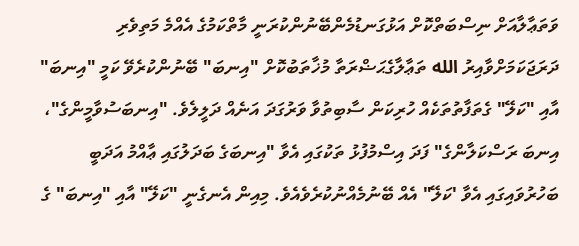ވަތަޢާލާއަށް ނިސްބަތްކޮށް އަޅުގަނޑުމެންބޭނުންކުރަނީ މާތްކަމުގެ އެއްމެ މަތިވެރި ދަރަޖަކަމަށްވާއިރު الله ތަޢާލާގެޙަޟްރަތާ މުޚާތަބުކޮށް "އިނބަ" ބޭނުންކުރެވޭ ކަމީ "އިނބަ" އާއި "ކަލޭ" ގެތަފާތުތަކެއް ހުރިކަން ސާބިތުވާ ވަރުގަދަ އަނެއް ދަލީލެވެ. "އިނބަސުވާމީންގެ"، އިނބަ ރަސްކަލާންގެ" ފަދަ އިސްމުފުޅު ތަކުގައި އެވާ "އިނބަގެ ބަދަލުގައި ޢާއްމު އަދަބީ ބަހުރުވައިގައި އެވާ 'ކަލޭ" އެއް ބޭނުމެއްނުކުރެވެއެވެ. މިއިން އެނގެނީ "ކަލޭ" އާއި "އިނބަ" ގެ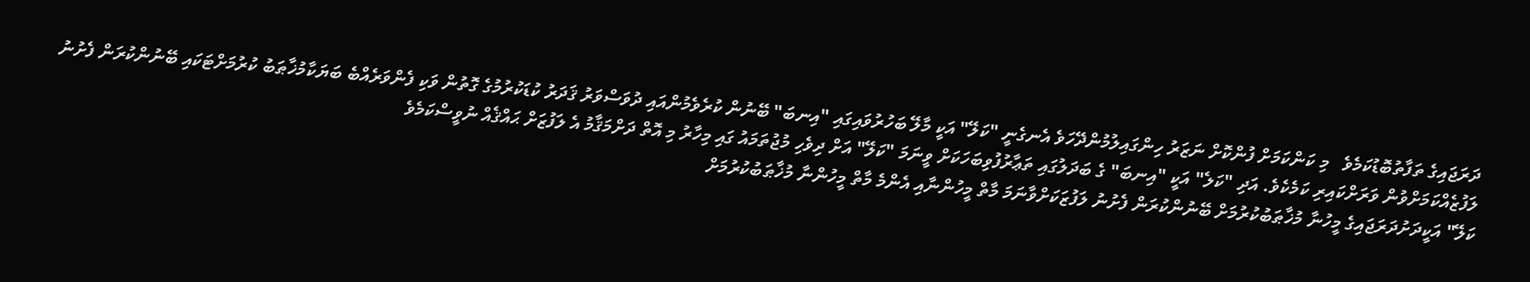ދަރަޖައިގެ ތަފާތުބޮޑުކަމެވެ   މި ކަންކަމަށް ފުންކޮށް ނަޒަރު ހިންގައިލުމުންދޭހަވެ އެނގެނީ "ކަލޭ" އަކީ މާލޭ ބަހުރުވައިގައި "އިނބަ" ބޭނުން ކުރެވެމުންއައި ދުވަސްވަރު ޤަދަރު ކުޑަކުރުމުގެ ގޮތުން ވަކި ފެންވަރެއްބެ ބަޔަކާމުޚާޠަބު ކުރުމަށްޓަކައި ބޭނުންކުރަން ފެށުނު ލަފުޒެއްކަމަށްވުން ވަރަށްކައިރި ކަމެކެވެ. އަދި "ކަލެ" އަކީ "އިނބަ" ގެ ބަދަލުގައި ތަޢާރުފުވިބަހަކަށް ވީނަމަ "ކަލޭ" އަށް ދިވެހި މުޖުތަމައު ގައި މިހާރު މި އޮތް ދަށްމަޤާމު އެ ލަފުޒަށް ޙައްޤެއް ނުވީސްކަމެވެ
ކަލޭ" އަކީދަށުދަރަޖައިގެ މީހުނާ މުޚާޠަބުކުރުމަށް ބޭނުންކުރަން ފެށުނު ލަފުޒަކަށްވާނަމަ މާތް މީހުންނާއި އެންމެ މާތް މީހުންނާ މުޚާޠަބުކުރުމަށް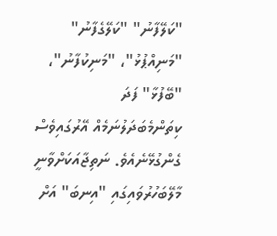"ކަލޭފާނު" "ކަލޭގެފާނު" "މަނިއްޕުޅު"، "މަނިކުފާނު"، "ބޭފުޅާ" ފަދަ ކިތަންމެބަދަލުނަމެއް އޭރުގައިވެސް ގެންގުޅޭނެއެވެ. ނަތިޖާއަކަށްވާނީ މާލޭބަހުރުވައިގައި "އިނބަ" އަށް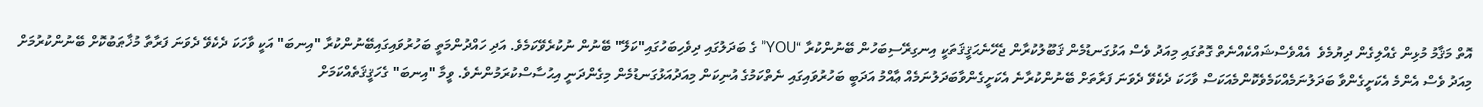އޮތް މަޤާމު މުޅިން ގެއްލިގެން ދިޔުމެވެ  އެއްވެސްޝައްކެއްނެތް ގޮތުގައި މިއަދު ވެސް އަޅުގަނޑުމެން ޤަބޫލުކުރާން ޖެހޭނެޙަޤީޤަތަކީ އިނގިރޭސިބަހުން ބޭނުންކުރާ “YOU” ގެ ބަދަލުގައި ދިވެހިބަހުގައި"ކަލޭ" ބޭނުން ނުކުރެވޭކަމެވެ. އަދި ހައްދުންމަތީ ބަހުރުވައިގައިބޭނުންކުރާ "އިނބަ" އަކީ ވާހަކަ ދެކެވޭ ދެވަނަ ފަރާތާ މުޚާޠަބުކޮށް ބޭނުންކުރުމަށް މިއަދު ވެސް އެންމެ އެކަށީގެންވާ ބަދަލުނަމެއްކަމެވެކޮންމެއަކަސް ވާހަކަ ދެކެވޭ ދެވަނަ ފަރާތަށް ބޭނުންކުރާނެ އެކަށީގެންވާބަދަލުނަމެއް ޢާއްމު އަދަބީ ބަހުރުވައިގައި ނެތްކަމުގެ އުނިކަން މިއަދުއަޅުގަނޑުމެން މިގެންދަނީ އިޙުސާސްކުރަމުންނެވެ. ވީމާ "އިނބަ" ގެހަޤީޤަތެއްކަމަށް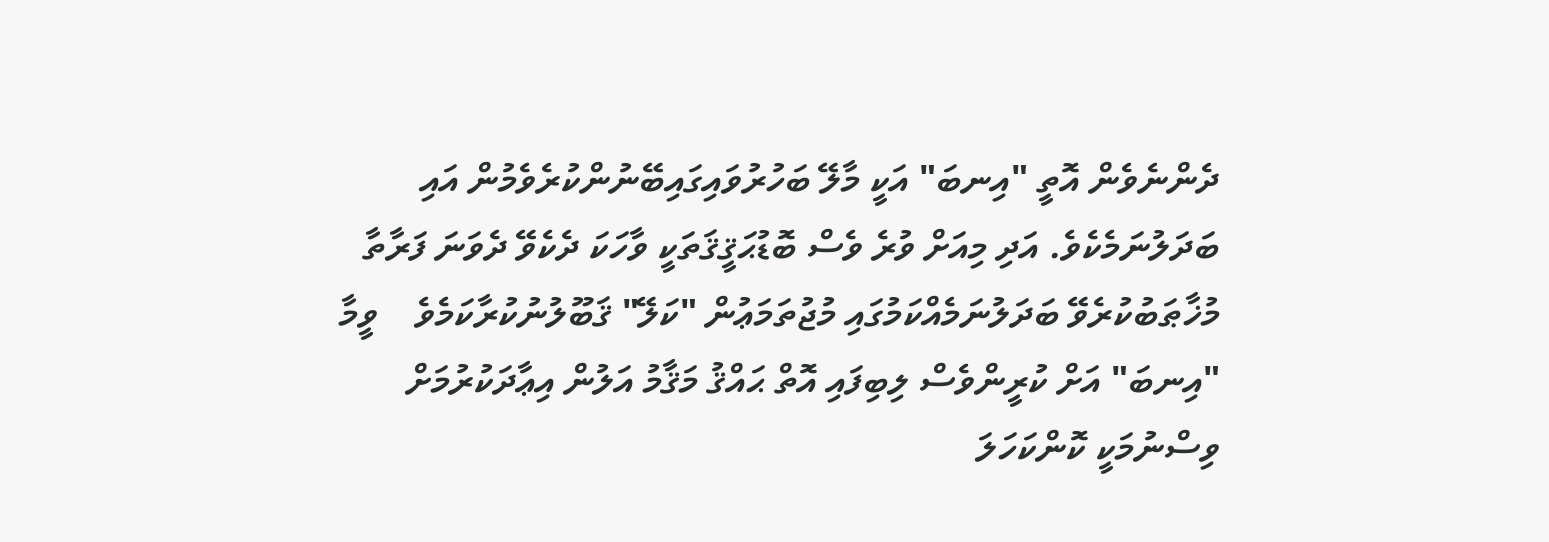ދެންނެވެން އޮތީ "އިނބަ" އަކީ މާލޭ ބަހުރުވައިގައިބޭނުންކުރެވެމުން އައި ބަދަލުނަމެކެވެ. އަދި މިއަށް ވުރެ ވެސް ބޮޑުޙަޤީޤަތަކީ ވާހަކަ ދެކެވޭ ދެވަނަ ފަރާތާ މުޚާޠަބުކުރެވޭ ބަދަލުނަމެއްކަމުގައި މުޖުތަމަޢުން "ކަލޭ" ޤަބޫލުނުކުރާކަމެވެ    ވީމާ "އިނބަ" އަށް ކުރީންވެސް ލިބިފައި އޮތް ޙައްޤު މަޤާމު އަލުން އިޢާދަކުރުމަށް ވިސްނުމަކީ ކޮންކަހަލަ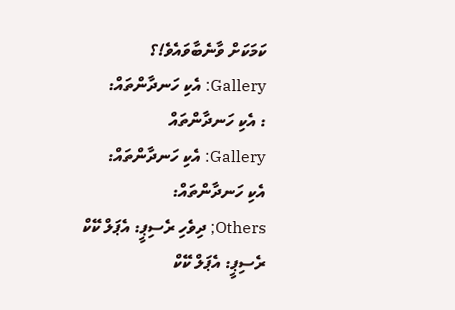ކަމަކަށް ވާނެބާވައެވެ!؟
Gallery: އެކި ހަނދާންތައް:
: އެކި ހަނދާންތައް
Gallery: އެކި ހަނދާންތައް:
އެކި ހަނދާންތައް:
Others; ދިވެހި ރެސިޕީ: އެޕަލް ކޭކް
ރެސިޕީ: އެޕަލް ކޭކް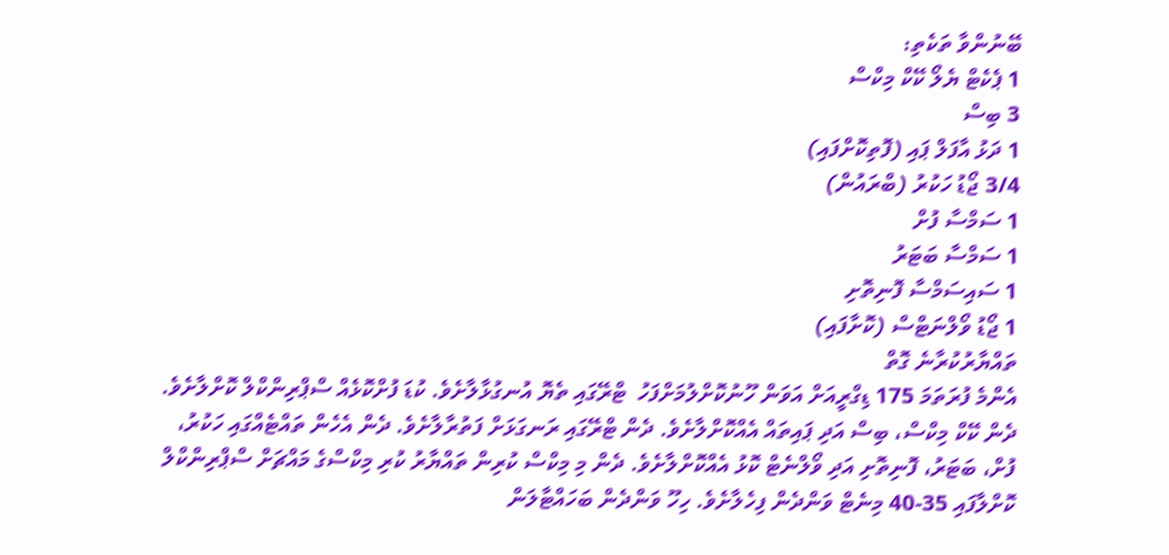ބޭނުންވާ ތަކެތި:
1 ޕެކެޓް ޔެލޯ ކޭކް މިކްސް
3 ބިސް
1 ދަޅު އާފަލް ޕައި (ފޮތިކޮށްފައި)
3/4 ޖޯޑު ހަކުރު (ބްރައުން)
1 ސަމްސާ ފުށް
1 ސަމްސާ ބަޓަރު
1 ސައިސަމްސާ ފޮނިތޮށި
1 ޖޯޑު ވޯލްނަޓްސް (ކޮށާފައި)
ތައްޔާރުކުރާނެ ގޮތް
އެންމެ ފުރަތަމަ 175 ޑިގްރީއަށް އަވަން ހޫނުކޮށްލުމަށްފަހު  ޓްރޭގައި ތެޔޮ އުނގުޅާލާށެވެ. ކުޑަ ފުށްކޮޅެއް ސްޕްރިންކްލް ކޮށްލާށެވެ. ދެން ކޭކް މިކްސް، ބިސް އަދި ޕައިތައް އެއްކޮށްލާށެވެ. ދެން ޓްރޭގައި ރަނގަޅަށް ފަތުރާލާށެވެ. ދެން އެހެން ތައްޓެއްގައި ހަކުރު، ފުށް، ބަޓަރު، ފޮނިތޮށި އަދި ވޯލްނެޓް ކޮޅު އެއްކޮށްލާށެވެ. ދެން މި މިކްސް ކުރިން ތައްޔާރު ކުރި މިކްސްގެ މައްޗަށް ސްޕްރިންކްލް ކޮށްލާފައި 35-40 މިނެޓް ވަންދެން ފިހެލާށެވެ. ހިހޫ ވަންދެން ބަހައްޓާލަން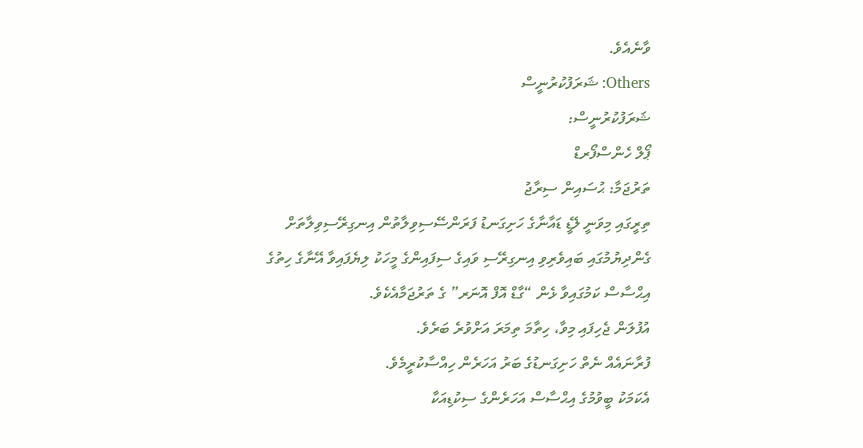ވާނެއެވެ.
Others: ޝަރަފުކުރުނީސް
ޝަރަފުކުރުނީސް:
ޕޯލް ހެންސްފޯރޑް
ތަރުޖަމާ: ޙުސައިން ސިރާޖު
ތިރީގައި މިވަނީ ލޭޑީ ޑައާނާގެ ހަށިގަނޑު ފަރަންސޭސިވިލާތުން އިނގިރޭސިވިލާތަށް ގެންދިޔުމުގައި ބައިވެރިވި އިނގިރޭސި ވައިގެ ސިފައިންގެ މީހަކު ލިޔެފައިވާ އޭނާގެ ހިތުގެ އިޙްސާސް ކަމުގައިވާ ޅެން “ގާޑް އޮފް އޮނަރ” ގެ ތަރުޖަމާއެކެވެ.
އުފުލަން ޖެހިފައި މިވާ، ހިތާމަ ތިމަރަ އަށްވުރެ ބަރެވެ.
ފުރާނައެއް ނެތް ހަށިގަނޑުގެ ބަރު އަހަރެން ހިއްސާކުރީމެވެ.
އެކަމަކު ބީވުމުގެ އިޙްސާސް އަހަރެންގެ ސިކުޑިއަކާ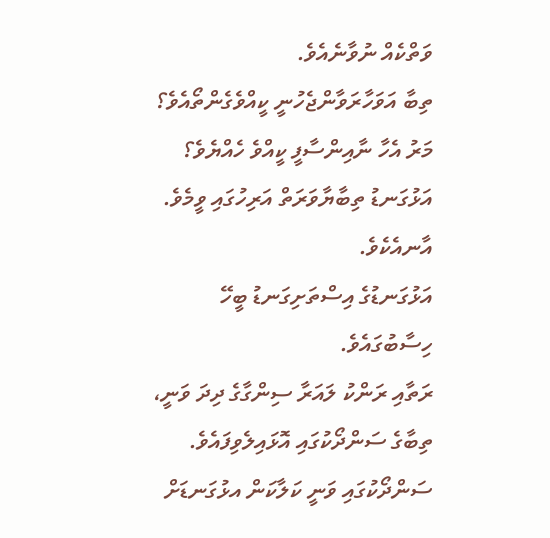ވަތްކެއް ނުވާނެއެވެ.
ތިބާ އަވަހާރަވާންޖެހުނީ ކީއްވެގެންތޯއެވެ؟
މަރު އެހާ ނާއިންސާފީ ކީއްވެ ހެއްޔެވެ؟
އަޅުގަނޑު ތިބާޔާވަރަތް އަރިހުގައި ވީމެވެ. އާނއެކެވެ.
އަޅުގަނޑުގެ އިސްތަށިގަނޑު ބީހޭ ހިސާބުގައެވެ.
ރަތާއި ރަންކު ލައަރާ ސިންގާގެ ދިދަ ވަނީ،
ތިބާގެ ސަންދޯކުގައި އޮޅައިލެވިފައެވެ.
ސަންދޯކުގައި ވަނީ ކަލާކަން އޅުގަނޑަށް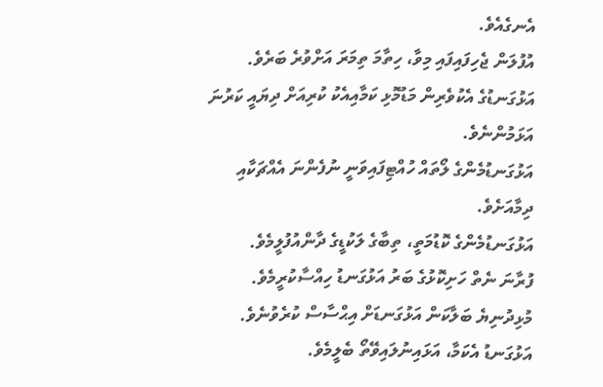އެނގެއެވެ.
އުފުލަން ޖެހިފައިފައި މިވާ، ހިތާމަ ތިމަރަ އަށްވުރެ ބަރެވެ.
އަޅުގަނޑުގެ އެކުވެރިން މަޑުމޮޅި ކަމާއިއެކު ކުރިއަށް ދިޔައީ ކަރުނަ އަޅަމުންނެވެ.
އަޅުގަނޑުމެންގެ ލޯތައް ހުއްޓިފައިވަނީ ނުފެންނަ އެއްޗަކާއި ދިމާއަށެވެ.
އަޅުގަނޑުމެންގެ ކޮޑުމަތީ، ތިބާގެ ލަކުޑީގެ ދާންއުފުލީމެވެ.
ފުރާނަ ނެތް ހަށިކޮޅުގެ ބަރު އަޅުގަނޑު ހިއްސާކުރީމެވެ.
މުޅިދުނިޔެ ބަލާކަން އަޅުގަނޑަށް އިޙްސާސް ކުރެވުނެވެ.
އަޅުގަނޑު އެކަމާ، އަޅައިނުލައިވޭތޯ ބެލީމެވެ.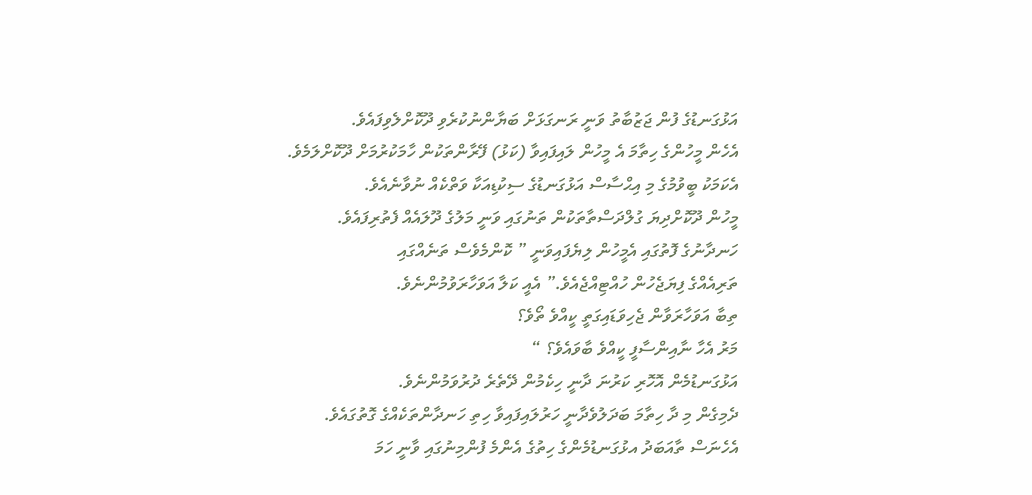އަޅުގަނޑުގެ ފުން ޖަޒުބާތު ވަނީ ރަނގަޅަށް ބަޔާންނުކުރެވި ދޫކޮށްލެވިފައެވެ.
އެހެން މީހުންގެ ހިތާމަ އެ މީހުން ލައިފައިވާ (ކަޅު) ފޭރާންތަކުން ހާމަކުރުމަށް ދޫކޮށްލަމެވެ.
އެކަމަކު ބީވުމުގެ މި އިޙްސާސް އަޅުގަނޑުގެ ސިކުޑިއަކާ ވަތްކެއް ނުވާނެއެވެ.
މީހުން ދޫކޮށްދިޔަ ގުލްދަސްތާތަކުން ތަނުގައި ވަނީ މަލުގެ ދޫލައެއް ފެތުރިފައެވެ.
ހަނދާނުގެ ފޮތުގައި އެމީހުން ލިޔެފައިވަނީ ” ކޮންމެވެސް ތަނެއްގައި
ތަރިއެއްގެ ފިޔަޖެހުން ހުއްޓިއްޖެއެވެ.” އެއީ ކަލާ އަވަހާރަވުމުންނެވެ.
ތިބާ އަވަހާރަވާން ޖެހިވަޑައިގަތީ ކީއްވެ ތޯވެ؟
މަރު އެހާ ނާއިންސާފީ ކީއްވެ ބާވައެވެ؟ “
އަޅުގަނޑުމެން އޮހޮރި ކަރުނަ ދާނީ ހިކެމުން ދޭތެރެ ދުރުވަމުންނެވެ.
ދެމިގެން މި ދާ ހިތާމަ ބަދަލުވެދާނީ ހަރުލައިފައިވާ ހިތި ހަނދާންތަކެއްގެ ގޮތުގައެވެ.
އެހެނަސް ތާއަބަދު އޅުގަނޑުމެންގެ ހިތުގެ އެންމެ ފުންމިނުގައި ވާނީ ހަމަ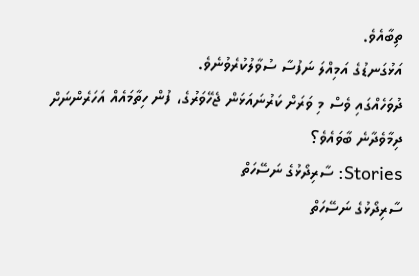ތިބާއެވެ.
އަޅުގަނޑުގެ އަމިއްލަ ނަފުސާ ސުވާލުކުރެވުނެވެ.
ދުވަހެއްގައި ވެސް މި ވަރަށް ކަރުނައަޅަން ޖެހޭވަރުގެ، ފުން ހިތާމައެއް އަހަރެންނަށް ދިމާވެދާނެ ބާވައެވެ؟
Stories: ސާރިދޯޅުގެ ނަސޭހަތް
ސާރިދޯޅުގެ ނަސޭހަތް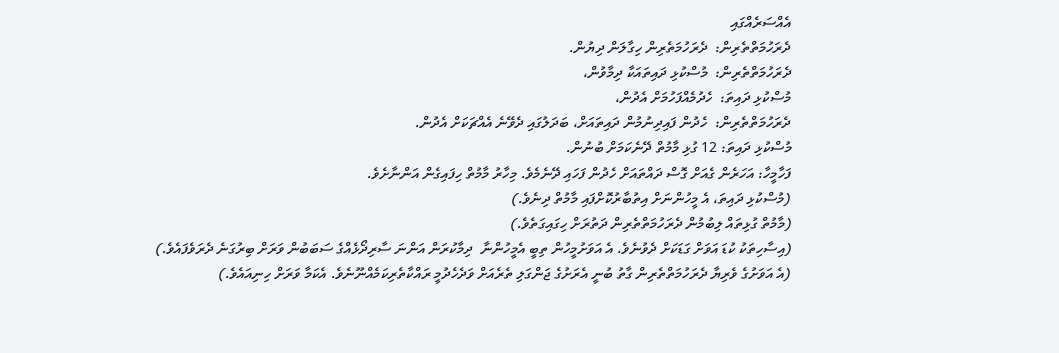އެއްސަރެއްގައި
ދެރަހުމަތްތެރިން:  ދެރަހުމަތެރިން ހިގާލަން ދިޔުން.
ދެރަހުމަތްތެރިން:  މުސްކުޅި ދައިތައަކާ ދިމާވުން،
މުސްކުޅި ދައިތަ:  ހެދުމެއްފަހުމަށް އެދުން،
ދެރަހުމަތްތެރިން:  ހެދުން ފައިދިނުމުން ދައިތައަށް، ބަދަލުގައި ދެވޭނެ އެއްޗަކަށް އެދުން.
މުސްކުޅި ދައިތަ: 12 ގުޅި މާމުތް ދޭނެކަމަށް ބުނުން.
ފަހާމީހާ: އަހަރެން ގެއަށް ގޮސް ދައްތައަށް ހެދުން ފަހައި ދޭނެމެވެ. މިހާރު މާމުތް ހިފައިގެން އަންނާށެވެ.
(މުސްކުޅި ދައިތަ، އެ މީހުންނަށް އިތުބާރުކޮށްފައި މާމުތް ދިނެވެ.)
(މާމުތް ގުޅިތައް ލިބުމުން ދެރަހުމަތްތެރިން ދަތުރަށް ހިގައިގަތެވެ.)
(އިސާހިތަކު ކުޑަ އަވަށް ގަޑަކަށް ދެވުނެވެ. އެ އަވަށުމީހުން ތިބީ އެމީހުންނާ  ދިމާކުރަން އަންނަ ސާރިދޯޅެއްގެ ސަބަބުން ވަރަށް ބިރުގަނެ ދެރަވެފައެވެ.)
(އެ އަވަށުގެ ވެރިޔާ ދެރަހުމަތްތެރިން ގާތު ބުނީ އެރަށުގެ ޖަންގަލި ތެރެއަށް ވަދެހެދުމީ ރައްކާތެރިކަމެއްނޫނެވެ. އެކަމާ ވަރަށް ހިނިއައެވެ.)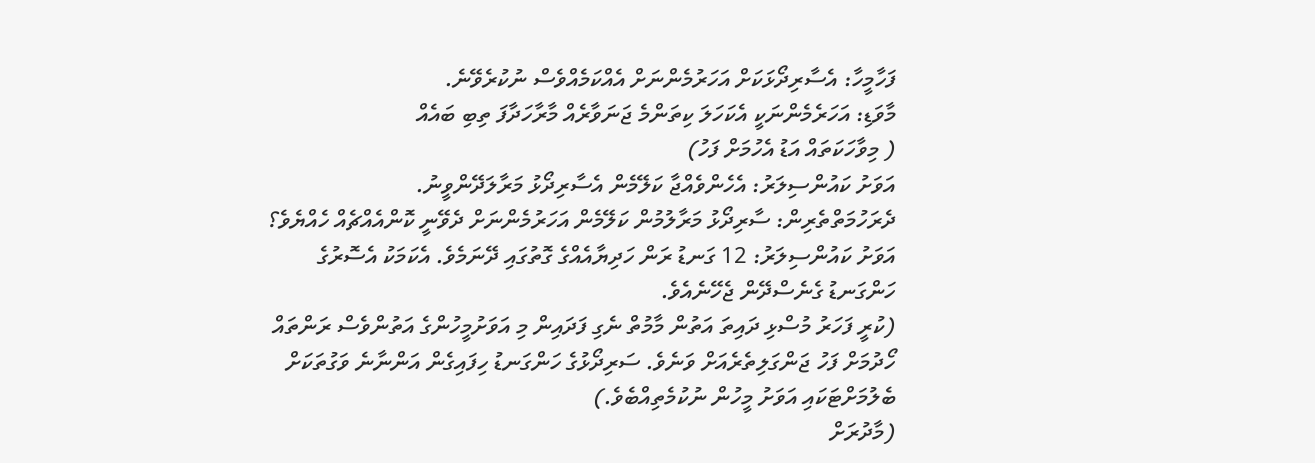ފަހާމީހާ: އެސާރިދޯޅަކަށް އަހަރުމެންނަށް އެއްކަމެއްވެސް ނުކުރެވޭނެ.
މާވަޑި: އަހަރެމެންނަކީ އެކަހަލަ ކިތަންމެ ޖަނަވާރެއް މާރާހަދާފަ ތިބި ބައެއް
( މިވާހަކަތައް އަޑު އެހުމަށް ފަހު)
އަވަށު ކައުންސިލަރު: އެހެންވެއްޖާ ކަލޭމެން އެސާރިދޯޅު މަރާލަދޭންވީނު.
ދެރަހުމަތްތެރިން: ސާރިދޯޅު މަރާލުމުން ކަލޭމެން އަހަރުމެންނަށް ދެވޭނީ ކޮންއެއްޗެއް ހެއްޔެވެ؟
އަވަށު ކައުންސިލަރު: 12 ގަނޑު ރަން ހަދިޔާއެއްގެ ގޮތުގައި ދޭނަމެވެ. އެކަމަކު އެސޮރުގެ ހަންގަނޑު ގެނެސްދޭން ޖެހޭނެއެވެ.
(ކުރީ ފަހަރު މުސްޅި ދައިތަ އަތުން މާމުތް ނެގި ފަދައިން މި އަވަށުމީހުންގެ އަތުންވެސް ރަންތައް ހޯދުމަށް ފަހު ޖަންގަލިތެރެއަށް ވަނެވެ. ސަރިދޯޅުގެ ހަންގަނޑު ހިފައިގެން އަންނާނެ ވަގުތަކަށް ބެލުމަށްޓަކައި އަވަށު މީހުން ނުކުމެތިއްބެވެ.)
(މާދުރަށް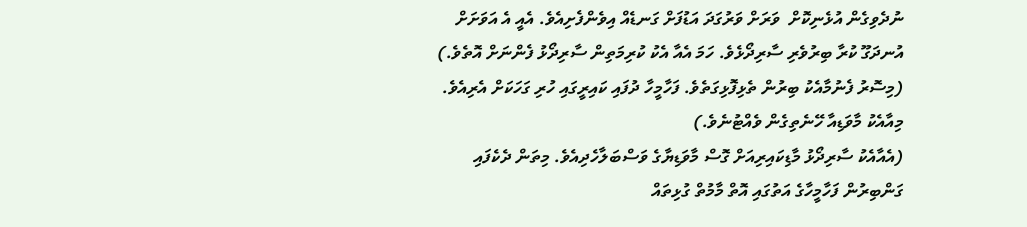ނުދެވިގެން އުޅެނިކޮށް  ވަރަށް ވަރުގަދަ އަޑުފަށް ގަނޑެއް އިވެންފެށިއެވެ. އެއީ އެ އަވަށަށް އުނދަގޫ ކުރާ ބިރުވެރި ސާރިދޯޅެވެ. ހަމަ އެއާ އެކު ކުރިމަތިން ސާރިދޯޅު ފެންނަށް އޮތެވެ.)
(މިސޮރު ފެނުމާއެކު ބިރުން ތެޅިފޮޅިގަތެވެ. ފަހާމީހާ ދުފައި ކައިރީގައި ހުރި ގަހަކަށް އެރިއެވެ. މިއާއެކު މާވަޑިއާ ހޭނެތިގެން ވެއްޓުނެވެ.)
(އެއާއެކު ސާރިދޯޅު މާޑިކައިރިއަށް ގޮސް މާވަޑިޔާގެ ވަސްބަލާހެދިއެވެ. މިތަން ދެކެފައި ގަންބިރުން ފަހާމީހާގެ އަތުގައި އޮތް މާމުތް ގުޅިތައް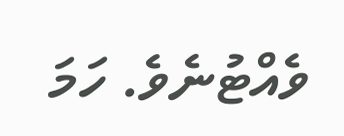ވެއްޓުނެވެ. ހަމަ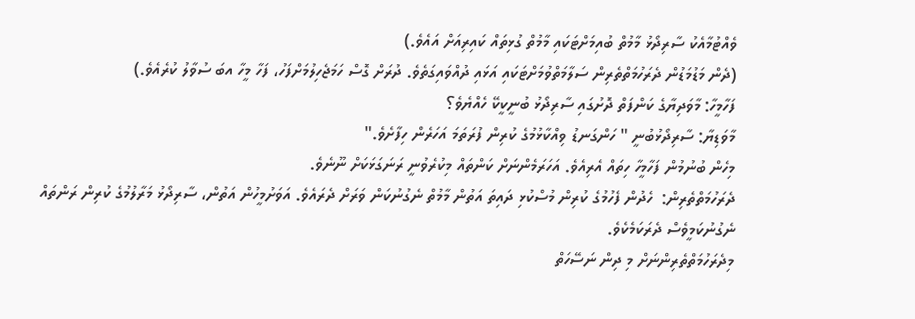ވެއްޓުމާއެކު ސާރިދޯޅު މާމުތް ބުއިމަށްޓަކައި މާމުތް ގުޅިތައް ކައިރިއަށް އައެވެ.)
(ދެން މަޑުމަޑުން ދެރަހުމަތްތެރިން ސަލާމަތްވުމަށްޓަކައި އަޅައި ދުއްވައިގަތެވެ. ދުރަށް ގޮސް ހަމަޖެހިލުމަށްފަހު، ފަހާ މީހާ އބަ ސުވާލު ކުރެއެވެ.)
ފަހާމީހާ: މާވަދިޔާގެ ކަންފަތް ދޮށުގައި ސާރިދޯޅު ބުނީކީކޭ ހެއްޔެވެ؟
މާވަޑިޔާ: ސާރިދޯޅުބުނީ " ހަންގަނޑު ވިއްކާޅުމުގެ ކުރިން ފުރަތަމަ އަހަރެން ހިފާށެވެ."
މިހެން ބުނުމުން ފަހާމީހާ ހިތައް އެރިއެވެ. އަހަރަމެންނަށް ކަންތައް މިކުރެވުނީ ރަނަގަޅަކަށް ނޫނެވެ.
ދެރަހުމަތްތެރިން:  ހެދުން ފެހުމުގެ ކުރިން މުސްކުޅި ދައިތަ އަތުން މާމުތް ނެގުނުކަން ވަރަށް ދެރައެވެ. އަވަށުމީހުން އަތުން، ސާރިދޯޅު މަރާލުމުގެ ކުރިން ރަންތައް ނެގުނުކަމީވެސް ދެރަކަމެކެވެ.
މިދެރަހުމަތްތެރިންނަށް މި ދިން ނަސޭހަތް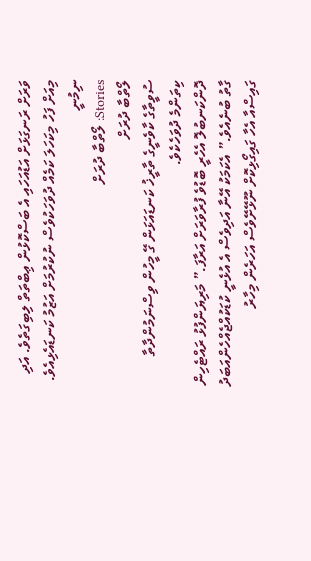ވަރަށް ރަނގަޅަށް އަޑުއަހައި އެ ބަސްކޮޅުން ޢިބްތަތް ލިބިގަތެވެ. އަދި މިއަށް ފަހު މިކަހަލަ ކަމެއް ދުވަހަކުވެސް ނުކުރުމަށް އަޒުމު ކަނޑައެޅިއެވެ.
ނިމުނީ
Stories: ލޯތްބާ ދުރަށް
ލޯތްބާ ދުރަށް
ސުވީތާގެ ކާވެނީގެ ތާރީޚު ކަނޑައަޅަން ގޭ މީހުން ވިސްނަމުންދާތާ ކިތަންމެ ދުވަހެކެވެ.
ދޮންކަނބުލޮ އެހެރީ ބޮޑުވެ ފުރާވަރަށް އަރާފަ.” މަރިޔަންފުޅު ރައްޓެހިން ގާތު ބުނެއެވެ.” އެކަމަކު އޭނާ އަދިވެސް އެ އުޅެނީ ކުޑަކުއްޖެއްހެންއަބަދު ގައިސްއާ އެހާ ގައިގޯޅިކޮށް ނޫޅޭށޭވެސް އަހަރެން މިހާރު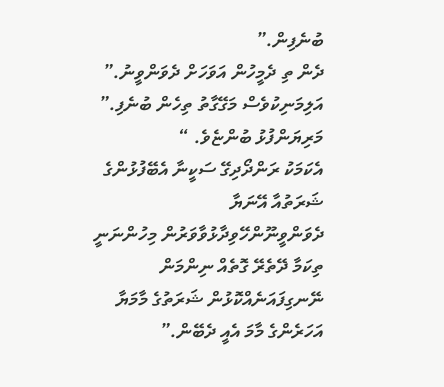ބުނެފިން.”
ދެން ތި ދެމީހުން އަވަހަށް ދެވަންވީނު.”
އަލިމަނިކުވެސް މަގޭގާތު ތިހެން ބުނެފި.” މަރިޔަންފުޅު ބުންޏެވެ. “
އެކަމަކު ރަންދޯދިގޭ ސަކީނާ އެބޭފުޅުންގެ ޝަރަތުއާ އޭނަޔާ ދެވަންވީނޫންހޭވިދާޅުވާވަރުން މިހުންނަނީ ތިކަމާ ދޭތެރޭ ގޮތެއް ނިންމަން ނޭނގިފައަނެއްކޮޅުން ޝަރަތުގެ މާމަޔާ އަހަރެންގެ މާމަ އެއީ ދެބޭން.”